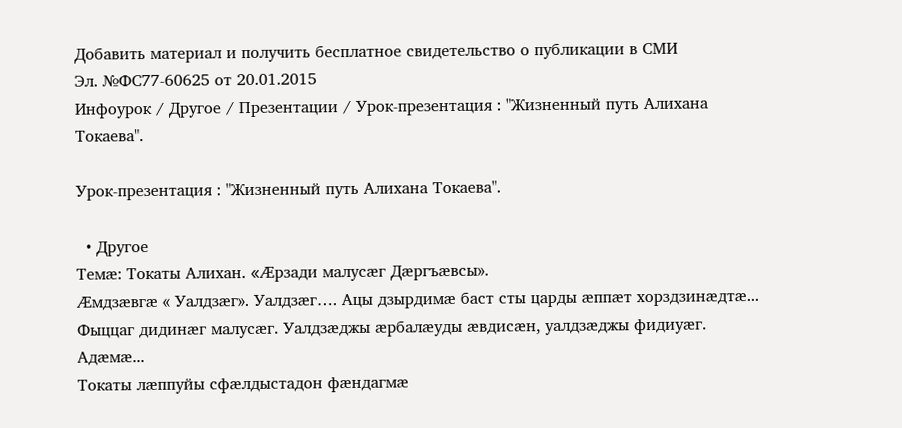Добавить материал и получить бесплатное свидетельство о публикации в СМИ
Эл. №ФС77-60625 от 20.01.2015
Инфоурок / Другое / Презентации / Урок-презентация : "Жизненный путь Алихана Токаева".

Урок-презентация : "Жизненный путь Алихана Токаева".

  • Другое
Темæ: Токаты Алихан. «Æрзади малусæг Дæргъæвсы».
Æмдзæвгæ « Уалдзæг». Уалдзæг…. Ацы дзырдимæ баст сты царды æппæт хорздзинæдтæ...
Фыццаг дидинæг малусæг. Уалдзæджы æрбалæуды æвдисæн, уалдзæджы фидиуæг. Адæмæ...
Токаты лæппуйы сфæлдыстадон фæндагмæ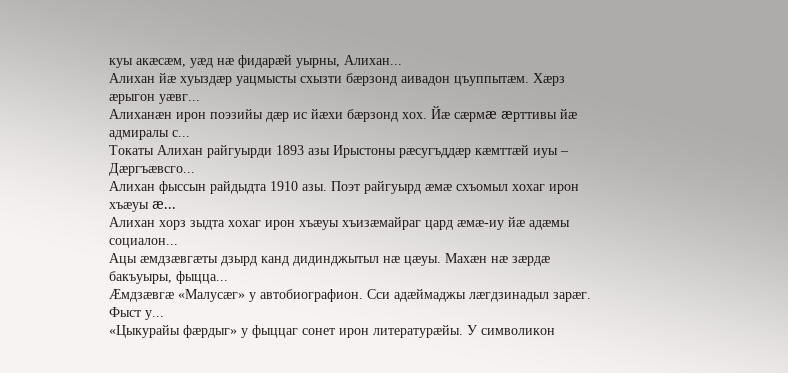куы акæсæм, уæд нæ фидарæй уырны, Алихан...
Алихан йæ хуыздæр уацмысты схызти бæрзонд аивадон цъуппытæм. Хæрз æрыгон уæвг...
Алиханæн ирон поэзийы дæр ис йæхи бæрзонд хох. Йæ сæрмæ æрттивы йæ адмиралы с...
Токаты Алихан райгуырди 1893 азы Ирыстоны рæсугъддæр кæмттæй иуы – Дæргъæвсго...
Алихан фыссын райдыдта 1910 азы. Поэт райгуырд æмæ схъомыл хохаг ирон хъæуы æ...
Алихан хорз зыдта хохаг ирон хъæуы хъизæмайраг цард æмæ-иу йæ адæмы социалон...
Ацы æмдзæвгæты дзырд канд дидинджытыл нæ цæуы. Махæн нæ зæрдæ бакъуыры, фыцца...
Æмдзæвгæ «Малусæг» у автобиографион. Сси адæймаджы лæгдзинадыл зарæг. Фыст у...
«Цыкурайы фæрдыг» у фыццаг сонет ирон литературæйы. У символикон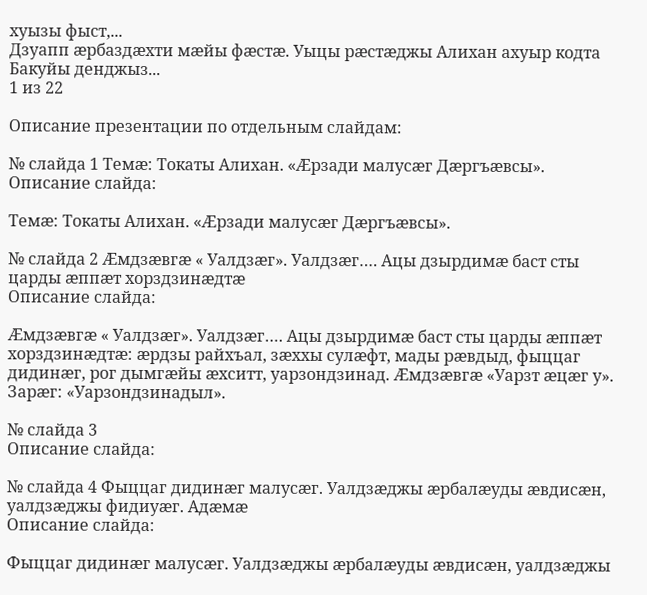хуызы фыст,...
Дзуапп æрбаздæхти мæйы фæстæ. Уыцы рæстæджы Алихан ахуыр кодта Бакуйы денджыз...
1 из 22

Описание презентации по отдельным слайдам:

№ слайда 1 Темæ: Токаты Алихан. «Æрзади малусæг Дæргъæвсы».
Описание слайда:

Темæ: Токаты Алихан. «Æрзади малусæг Дæргъæвсы».

№ слайда 2 Æмдзæвгæ « Уалдзæг». Уалдзæг…. Ацы дзырдимæ баст сты царды æппæт хорздзинæдтæ
Описание слайда:

Æмдзæвгæ « Уалдзæг». Уалдзæг…. Ацы дзырдимæ баст сты царды æппæт хорздзинæдтæ: æрдзы райхъал, зæххы сулæфт, мады рæвдыд, фыццаг дидинæг, рог дымгæйы æхситт, уарзондзинад. Æмдзæвгæ «Уарзт æцæг у». Зарæг: «Уарзондзинадыл».

№ слайда 3
Описание слайда:

№ слайда 4 Фыццаг дидинæг малусæг. Уалдзæджы æрбалæуды æвдисæн, уалдзæджы фидиуæг. Адæмæ
Описание слайда:

Фыццаг дидинæг малусæг. Уалдзæджы æрбалæуды æвдисæн, уалдзæджы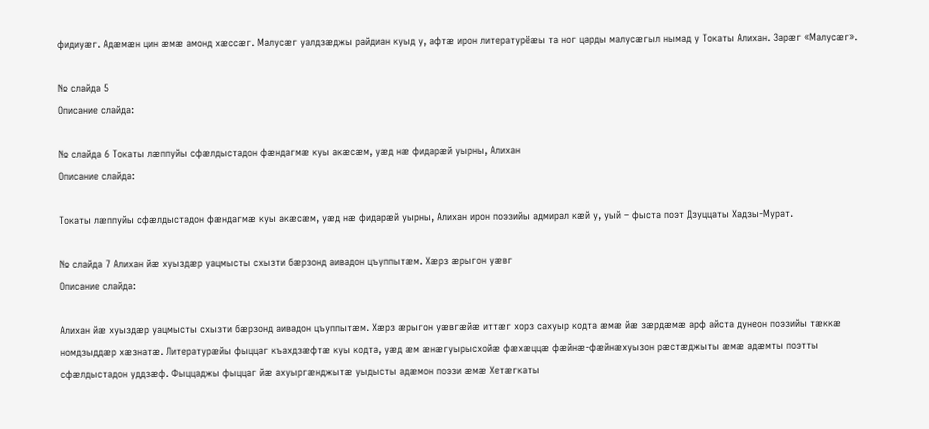фидиуæг. Адæмæн цин æмæ амонд хæссæг. Малусæг уалдзæджы райдиан куыд у, афтæ ирон литературёæы та ног царды малусæгыл нымад у Токаты Алихан. Зарæг «Малусæг».

№ слайда 5
Описание слайда:

№ слайда 6 Токаты лæппуйы сфæлдыстадон фæндагмæ куы акæсæм, уæд нæ фидарæй уырны, Алихан
Описание слайда:

Токаты лæппуйы сфæлдыстадон фæндагмæ куы акæсæм, уæд нæ фидарæй уырны, Алихан ирон поэзийы адмирал кæй у, уый – фыста поэт Дзуццаты Хадзы-Мурат.

№ слайда 7 Алихан йæ хуыздæр уацмысты схызти бæрзонд аивадон цъуппытæм. Хæрз æрыгон уæвг
Описание слайда:

Алихан йæ хуыздæр уацмысты схызти бæрзонд аивадон цъуппытæм. Хæрз æрыгон уæвгæйæ иттæг хорз сахуыр кодта æмæ йæ зæрдæмæ арф айста дунеон поэзийы тæккæ номдзыддæр хæзнатæ. Литературæйы фыццаг къахдзæфтæ куы кодта, уæд æм æнæгуырысхойæ фæхæццæ фæйнæ-фæйнæхуызон рæстæджыты æмæ адæмты поэтты сфæлдыстадон уддзæф. Фыццаджы фыццаг йæ ахуыргæнджытæ уыдысты адæмон поэзи æмæ Хетæгкаты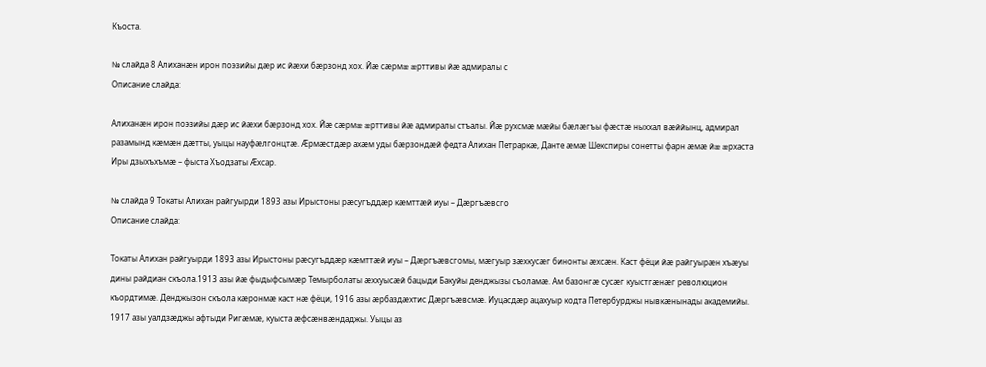Къоста.

№ слайда 8 Алиханæн ирон поэзийы дæр ис йæхи бæрзонд хох. Йæ сæрмæ æрттивы йæ адмиралы с
Описание слайда:

Алиханæн ирон поэзийы дæр ис йæхи бæрзонд хох. Йæ сæрмæ æрттивы йæ адмиралы стъалы. Йæ рухсмæ мæйы бæлæгъы фæстæ ныххал вæййынц, адмирал разамынд кæмæн дæтты, уыцы науфæлгонцтæ. Æрмæстдæр ахæм уды бæрзондæй федта Алихан Петраркæ, Данте æмæ Шекспиры сонетты фарн æмæ йæ æрхаста Иры дзыхъхъмæ – фыста Хъодзаты Æхсар.

№ слайда 9 Токаты Алихан райгуырди 1893 азы Ирыстоны рæсугъддæр кæмттæй иуы – Дæргъæвсго
Описание слайда:

Токаты Алихан райгуырди 1893 азы Ирыстоны рæсугъддæр кæмттæй иуы – Дæргъæвсгомы, мæгуыр зæхкусæг бинонты æхсæн. Каст фёци йæ райгуырæн хъæуы дины райдиан скъола.1913 азы йæ фыдыфсымæр Темырболаты æххуысæй бацыди Бакуйы денджызы съоламæ. Ам базонгæ сусæг куыстгæнæг революцион къордтимæ. Денджызон скъола кæронмæ каст нæ фёци, 1916 азы æрбаздæхтис Дæргъæвсмæ. Иуцасдæр ацахуыр кодта Петербурджы нывкæнынады академийы. 1917 азы уалдзæджы афтыди Ригæмæ, куыста æфсæнвæндаджы. Уыцы аз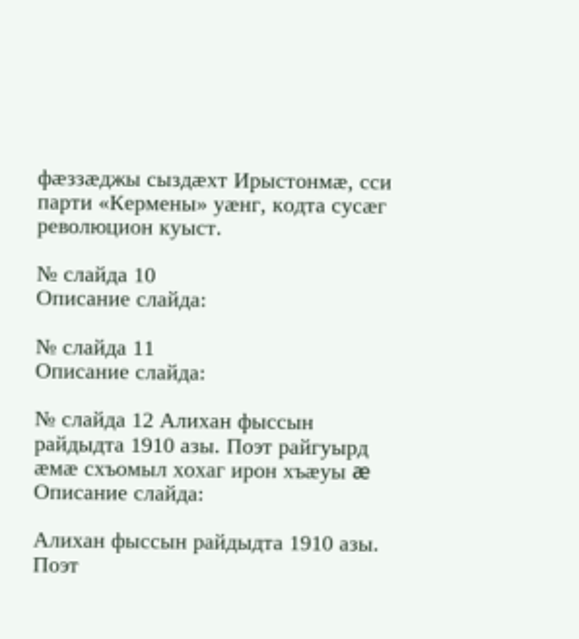фæззæджы сыздæхт Ирыстонмæ, сси парти «Кермены» уæнг, кодта сусæг революцион куыст.

№ слайда 10
Описание слайда:

№ слайда 11
Описание слайда:

№ слайда 12 Алихан фыссын райдыдта 1910 азы. Поэт райгуырд æмæ схъомыл хохаг ирон хъæуы æ
Описание слайда:

Алихан фыссын райдыдта 1910 азы. Поэт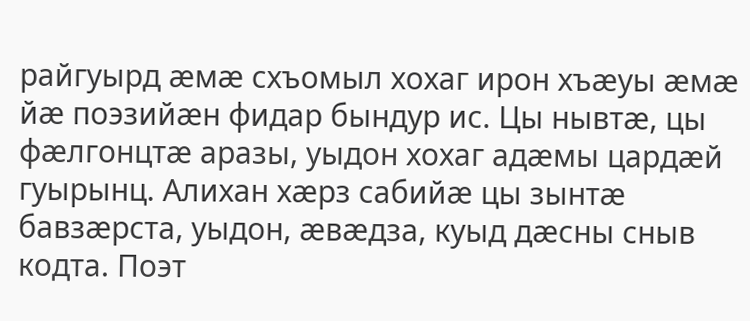райгуырд æмæ схъомыл хохаг ирон хъæуы æмæ йæ поэзийæн фидар бындур ис. Цы нывтæ, цы фæлгонцтæ аразы, уыдон хохаг адæмы цардæй гуырынц. Алихан хæрз сабийæ цы зынтæ бавзæрста, уыдон, æвæдза, куыд дæсны сныв кодта. Поэт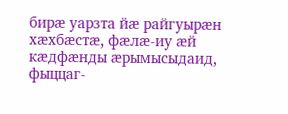бирæ уарзта йæ райгуырæн хæхбæстæ, фæлæ-иу æй кæдфæнды æрымысыдаид, фыццаг-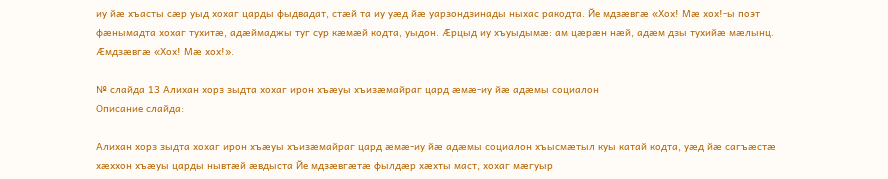иу йæ хъасты сæр уыд хохаг царды фыдвадат, стæй та иу уæд йæ уарзондзинады ныхас ракодта. Йе мдзæвгæ «Хох! Мæ хох!-ы поэт фæнымадта хохаг тухитæ, адæймаджы туг сур кæмæй кодта, уыдон. Æрцыд иу хъуыдымæ: ам цæрæн нæй, адæм дзы тухийæ мæлынц. Æмдзæвгæ «Хох! Мæ хох!».

№ слайда 13 Алихан хорз зыдта хохаг ирон хъæуы хъизæмайраг цард æмæ-иу йæ адæмы социалон
Описание слайда:

Алихан хорз зыдта хохаг ирон хъæуы хъизæмайраг цард æмæ-иу йæ адæмы социалон хъысмæтыл куы катай кодта, уæд йæ сагъæстæ хæххон хъæуы царды нывтæй æвдыста Йе мдзæвгæтæ фылдæр хæхты маст, хохаг мæгуыр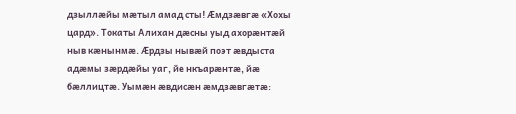дзыллæйы мæтыл амад сты! Æмдзæвгæ «Хохы цард». Токаты Алихан дæсны уыд ахорæнтæй ныв кæнынмæ. Æрдзы нывæй поэт æвдыста адæмы зæрдæйы уаг, йе нкъарæнтæ, йæ бæллицтæ. Уымæн æвдисæн æмдзæвгæтæ: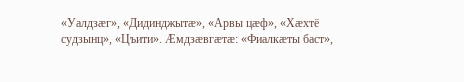«Уалдзæг», «Дидинджытæ», «Арвы цæф», «Хæхтё судзынц», «Цъити». Æмдзæвгæтæ: «Фиалкæты баст»,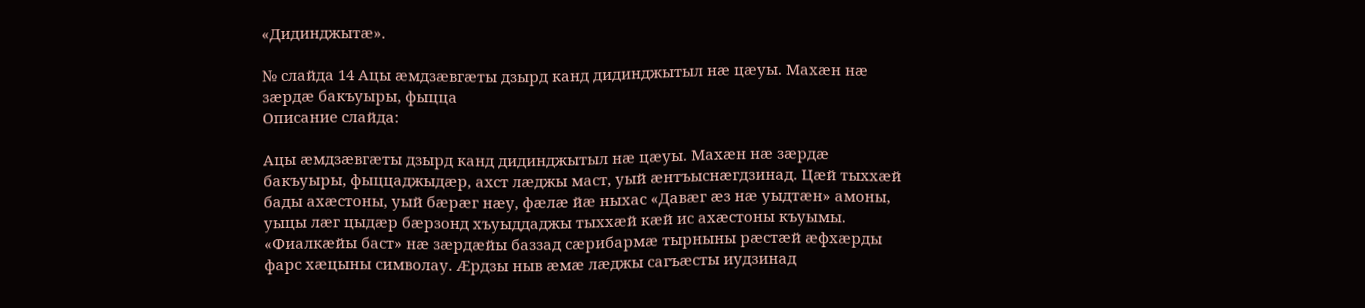«Дидинджытæ».

№ слайда 14 Ацы æмдзæвгæты дзырд канд дидинджытыл нæ цæуы. Махæн нæ зæрдæ бакъуыры, фыцца
Описание слайда:

Ацы æмдзæвгæты дзырд канд дидинджытыл нæ цæуы. Махæн нæ зæрдæ бакъуыры, фыццаджыдæр, ахст лæджы маст, уый æнтъыснæгдзинад. Цæй тыххæй бады ахæстоны, уый бæрæг нæу, фæлæ йæ ныхас «Давæг æз нæ уыдтæн» амоны, уыцы лæг цыдæр бæрзонд хъуыддаджы тыххæй кæй ис ахæстоны къуымы. «Фиалкæйы баст» нæ зæрдæйы баззад сæрибармæ тырныны рæстæй æфхæрды фарс хæцыны символау. Æрдзы ныв æмæ лæджы сагъæсты иудзинад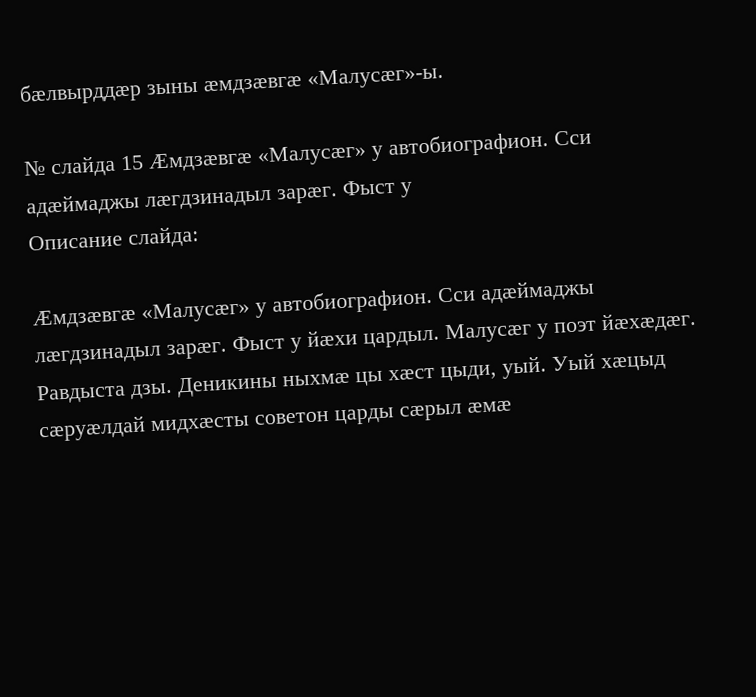бæлвырддæр зыны æмдзæвгæ «Малусæг»-ы.

№ слайда 15 Æмдзæвгæ «Малусæг» у автобиографион. Сси адæймаджы лæгдзинадыл зарæг. Фыст у
Описание слайда:

Æмдзæвгæ «Малусæг» у автобиографион. Сси адæймаджы лæгдзинадыл зарæг. Фыст у йæхи цардыл. Малусæг у поэт йæхæдæг. Равдыста дзы. Деникины ныхмæ цы хæст цыди, уый. Уый хæцыд сæруæлдай мидхæсты советон царды сæрыл æмæ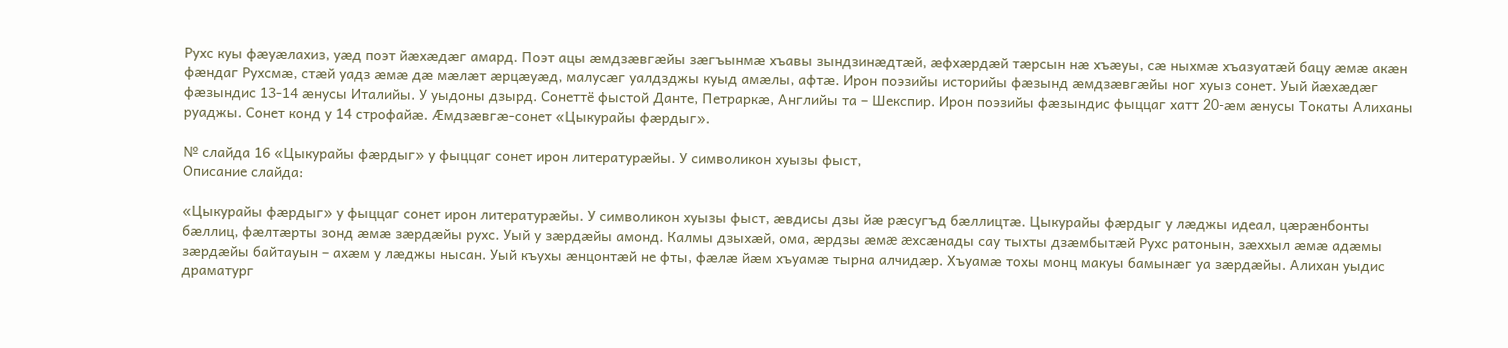Рухс куы фæуæлахиз, уæд поэт йæхæдæг амард. Поэт ацы æмдзæвгæйы зæгъынмæ хъавы зындзинæдтæй, æфхæрдæй тæрсын нæ хъæуы, сæ ныхмæ хъазуатæй бацу æмæ акæн фæндаг Рухсмæ, стæй уадз æмæ дæ мæлæт æрцæуæд, малусæг уалдзджы куыд амæлы, афтæ. Ирон поэзийы историйы фæзынд æмдзæвгæйы ног хуыз сонет. Уый йæхæдæг фæзындис 13-14 æнусы Италийы. У уыдоны дзырд. Сонеттё фыстой Данте, Петраркæ, Английы та – Шекспир. Ирон поэзийы фæзындис фыццаг хатт 20-æм æнусы Токаты Алиханы руаджы. Сонет конд у 14 строфайæ. Æмдзæвгæ-сонет «Цыкурайы фæрдыг».

№ слайда 16 «Цыкурайы фæрдыг» у фыццаг сонет ирон литературæйы. У символикон хуызы фыст,
Описание слайда:

«Цыкурайы фæрдыг» у фыццаг сонет ирон литературæйы. У символикон хуызы фыст, æвдисы дзы йæ рæсугъд бæллицтæ. Цыкурайы фæрдыг у лæджы идеал, цæрæнбонты бæллиц, фæлтæрты зонд æмæ зæрдæйы рухс. Уый у зæрдæйы амонд. Калмы дзыхæй, ома, æрдзы æмæ æхсæнады сау тыхты дзæмбытæй Рухс ратонын, зæххыл æмæ адæмы зæрдæйы байтауын – ахæм у лæджы нысан. Уый къухы æнцонтæй не фты, фæлæ йæм хъуамæ тырна алчидæр. Хъуамæ тохы монц макуы бамынæг уа зæрдæйы. Алихан уыдис драматург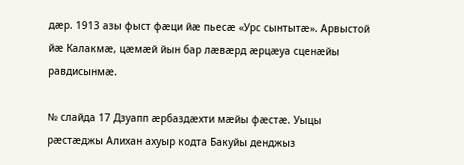дæр. 1913 азы фыст фæци йæ пьесæ «Урс сынтытæ». Арвыстой йæ Калакмæ, цæмæй йын бар лæвæрд æрцæуа сценæйы равдисынмæ.

№ слайда 17 Дзуапп æрбаздæхти мæйы фæстæ. Уыцы рæстæджы Алихан ахуыр кодта Бакуйы денджыз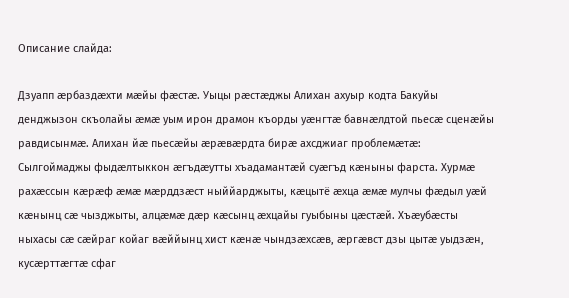Описание слайда:

Дзуапп æрбаздæхти мæйы фæстæ. Уыцы рæстæджы Алихан ахуыр кодта Бакуйы денджызон скъолайы æмæ уым ирон драмон къорды уæнгтæ бавнæлдтой пьесæ сценæйы равдисынмæ. Алихан йæ пьесæйы æрæвæрдта бирæ ахсджиаг проблемæтæ: Сылгоймаджы фыдæлтыккон æгъдæутты хъадамантæй суæгъд кæныны фарста. Хурмæ рахæссын кæрæф æмæ мæрддзæст ныййарджыты, кæцытё æхца æмæ мулчы фæдыл уæй кæнынц сæ чызджыты, алцæмæ дæр кæсынц æхцайы гуыбыны цæстæй. Хъæубæсты ныхасы сæ сæйраг койаг вæййынц хист кæнæ чындзæхсæв, æргæвст дзы цытæ уыдзæн, кусæрттæгтæ сфаг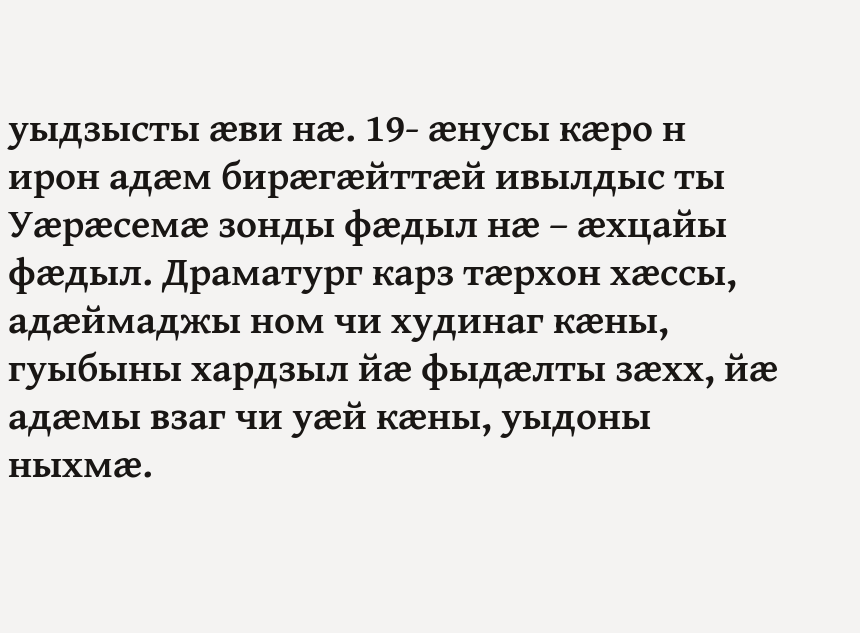уыдзысты æви нæ. 19- æнусы кæро н ирон адæм бирæгæйттæй ивылдыс ты Уæрæсемæ зонды фæдыл нæ – æхцайы фæдыл. Драматург карз тæрхон хæссы, адæймаджы ном чи худинаг кæны, гуыбыны хардзыл йæ фыдæлты зæхх, йæ адæмы взаг чи уæй кæны, уыдоны ныхмæ.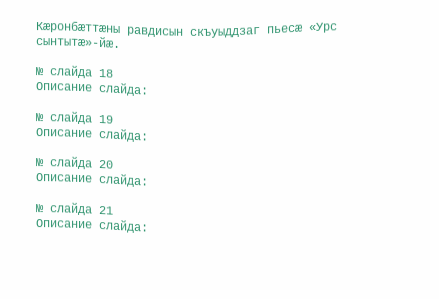Кæронбæттæны равдисын скъуыддзаг пьесæ «Урс сынтытæ»-йæ.

№ слайда 18
Описание слайда:

№ слайда 19
Описание слайда:

№ слайда 20
Описание слайда:

№ слайда 21
Описание слайда: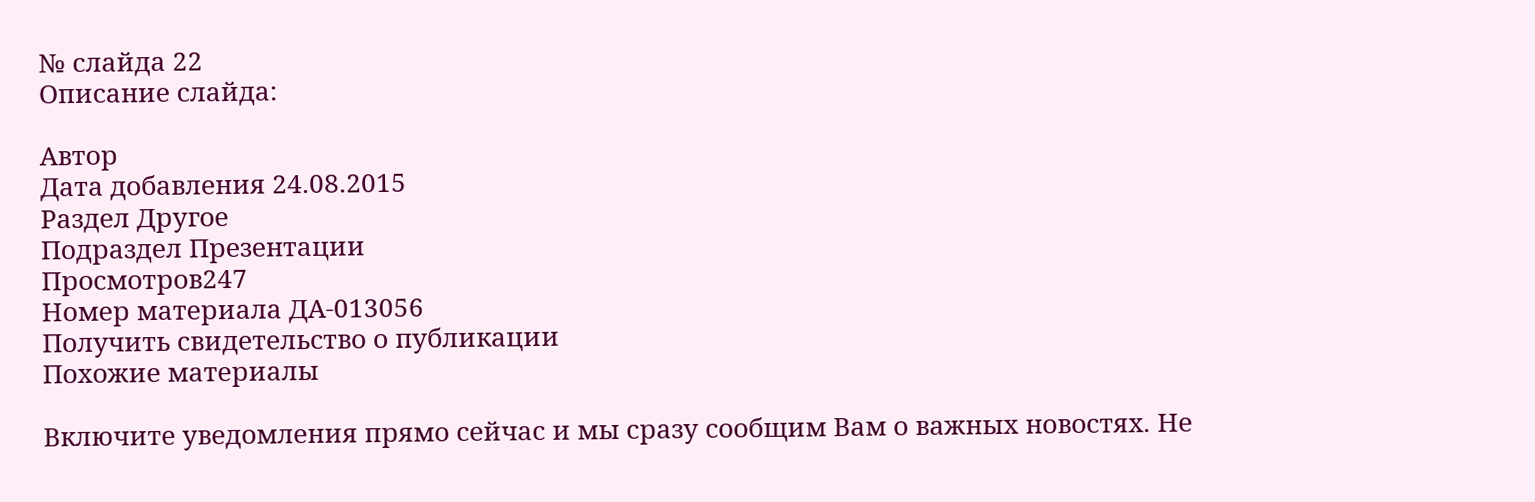№ слайда 22
Описание слайда:

Автор
Дата добавления 24.08.2015
Раздел Другое
Подраздел Презентации
Просмотров247
Номер материала ДA-013056
Получить свидетельство о публикации
Похожие материалы

Включите уведомления прямо сейчас и мы сразу сообщим Вам о важных новостях. Не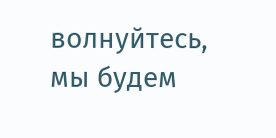волнуйтесь, мы будем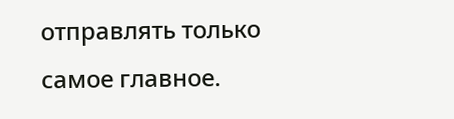отправлять только самое главное.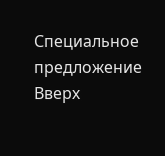Специальное предложение
Вверх